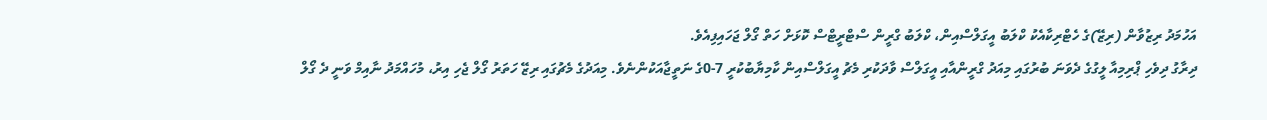އަހުމަދު ރިޒުވާން (ރިޒޭ)ގެ ހެޓްރިކާއެކު ކްލަބު އީގަލްސްއިން، ކްލަބު ގްރީން ސްޓްރީޓްސް ކޮޅަށް ހަތް ގޯލް ޖަހައިފިއެވެ.
ދިރާގު ދިވެހި ޕްރިމިއާ ލީގުގެ ދެވަނަ ބުރުގައި މިއަދު ގްރީންއާއި އީގަލްސް ވާދަކުރި މެޗު އީގަލްސްއިން ކާމިޔާބުކުރީ 7-0ގެ ނަތީޖާއަކުންނެވެ. މިއަދުގެ މެޗުގައި ރިޒޭ ހަތަރު ގޯލް ޖެހި އިރު، މުހައްމަދު ނާއިމް ވަނީ ދެ ގޯލް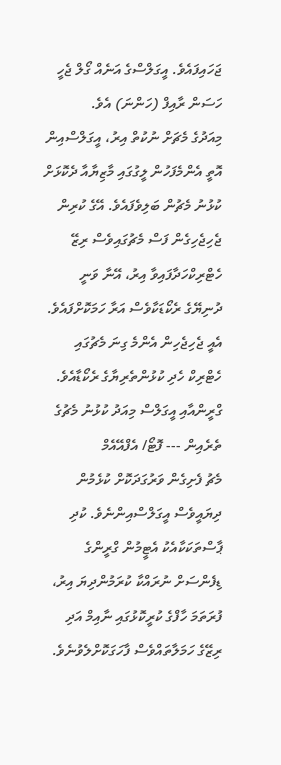ޖަހައިފައެވެ. އީގަލްސްގެ އަނެއް ގޯލް ޖެހީ ހަސަން ރާއިފް (ހަންނަ) އެވެ.
މިއަދުގެ މެޗަށް ނުކުތް އިރު، އީގަލްސްއިން އޮތީ އެންމެފަހުން ލީގުގައި މާޒިޔާއާ ދެކޮޅަށް ކުޅުނު މެޗުން ބަލިވެފައެވެ. އޭގެ ކުރިން ޖެހިޖެހިގެން ފަސް މެޗުގައިވެސް ރިޒޭ ހެޓްރިކްހަދާފައިވާ އިރު، އޭނާ ވަނީ ދުނިޔޭގެ ރެކޯޑަކާވެސް އަރާ ހަމަކޮށްފައެވެ. އެއީ ޖެހިޖެހިން އެންމެ ގިނަ މެޗުގައި ހެޓްރިކް ހެދި ކުޅުންތެރިޔާގެ ރެކޯޑާއެވެ.
ގްރީންއާއި އީގަލްސް މިއަދު ކުޅުނު މެޗުގެ ތެރެއިން --- ފޮޓޯ/ އެފްއޭއެމް
މެޗު ފެށިގެން ވަރުގަދަކޮށް ކުޅެމުން ދިޔައީވެސް އީގަލްސްއިންނެވެ. ކުދި ޕާސްތަކަކާއެކު އެޓީމުން ގްރީންގެ ޑިފެންސަށް ނުރައްކާ ކުރަމުންދިޔަ އިރު، ފުރަތަމަ ހާފްގެ ކުރީކޮޅުގައި ނާއިމް އަދި ރިޒޭގެ ހަމަލާތައްވެސް ފާހަގަކޮށްލެވުނެވެ.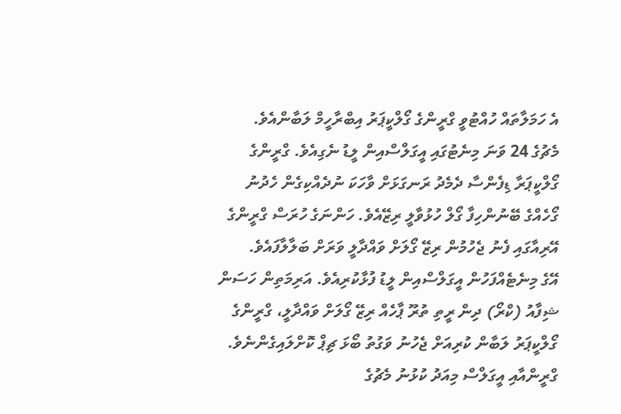އެ ހަމަލާތައް ހުއްޓުވީ ގްރީންގެ ގޯލްކީޕަރު އިބްރާހީމް ލަބާންއެވެ.
މެޗުގެ 24 ވަނަ މިނެޓުގައި އީގަލްސްއިން ލީޑު ނެގިއެވެ. ގްރީންގެ ގޯލްކީޕަރާ ޑިފެންސާ ދެމެދު ރަނގަޅަށް ވާހަކަ ނުދެއްކިގެން ހެދުނު ގޯހެއްގެ ބޭނުންހިފާ ގޯލް ހުޅުވާލީ ރިޒޭއެވެ. ހަންނަގެ ހުރަސް ގްރީންގެ އޭރިއާގައި ފެނު ޖެހުމުން ރިޒޭ ގޯލަށް ވައްދާލީ ވަރަށް ބަލާލާފައެވެ.
އޭގެ މިނެޓެއްފަހުން އީގަލްސްއިން ލީޑު ފުޅާކުރިއެވެ. އަރިމަތިން ހަސަން ޝިފާއު (ކްރޯ) ދިން ރީތި ތުރޫ ޕާހެއް ރިޒޭ ގޯލަށް ވައްދާލީ، ގްރީންގެ ގޯލްކީޕަރު ލަބާން ކުރިއަށް ޖެހުނު ވަގުތު ބޯޅަ ޗިޕް ކޮށްލައިގެންނެވެ.
ގްރީންއާއި އީގަލްސް މިއަދު ކުޅުނު މެޗުގެ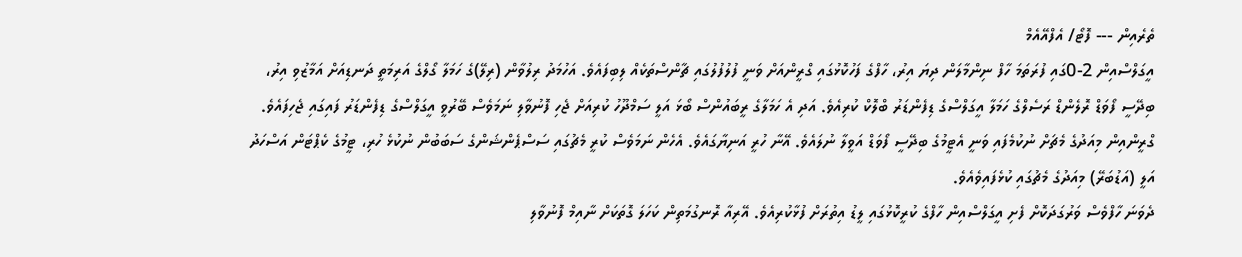ތެރެއިން --- ފޮޓޯ/ އެފްއޭއެމް
އީގަލްސްއިން 2-0ގައި ފުރަތަމަ ހާފް ނިންމާލަން ދިޔަ އިރު، ހާފްގެ ފަހުކޮޅުގައި ގްރީންއަށް ވަނީ ފުލުފުލުގައި ޗާންސްތަކެއް ލިބިފައެވެ. އަހުމަދު ރިލުވާން (ރިލޭ)ގެ ހަމަލާ ގޯލްގެ އަރިމަތީ ދަނޑިއަށް އަމާޒުވި އިރު، ބިދޭސީ ފޯވަޑް ރޮލެންޑް ރަސެލްގެ ހަމަލާ އީގަލްސްގެ ޑިފެންޑަރު ބްލޮކް ކުރިއެވެ. އަދި އެ ހަމަލާގެ ރީބައުންސް ބޯޅަ އަލީ ސަމްދޫހު ކުރިއަށް ޖެހި ފޮނުވާލި ނަމަވެސް ބޭރުވީ އީގަލްސްގެ ޑިފެންޑަރު ފައިގައި ޖެހިފައެވެ.
ގްރީންއިން މިއަދުގެ މެޗަށް ނުކުމެފައި ވަނީ އެޓީމުގެ ބިދޭސީ ފޯވަޑް އަވީލާ ނުލައެވެ. އޭނާ ހުރީ އަނިޔާގައެވެ. އެހެން ނަމަވެސް ކުރީ މެޗުގައި ސަސްޕެންޝަންގެ ސަބަބުން ނުކުޅެ ހުރި، ޓީމުގެ ކެޕްޓަން އަސްހަދު އަލީ (އަޑުބަރޭ) މިއަދުގެ މެޗުގައި ކުޅެފައިވެއެވެ.
ދެވަނަ ހާފްވެސް ވަރުގަދަކޮށް ފެށި އީގަލްސްއިން ހާފްގެ ކުރީކޮޅުގައި ލީޑު އިތުރަށް ފުޅާކުރިއެވެ. އޭރިއާ ރޮނގުމަތިން ކަހަލަ ގޮތަކަށް ނާއިމް ފޮނުވާލި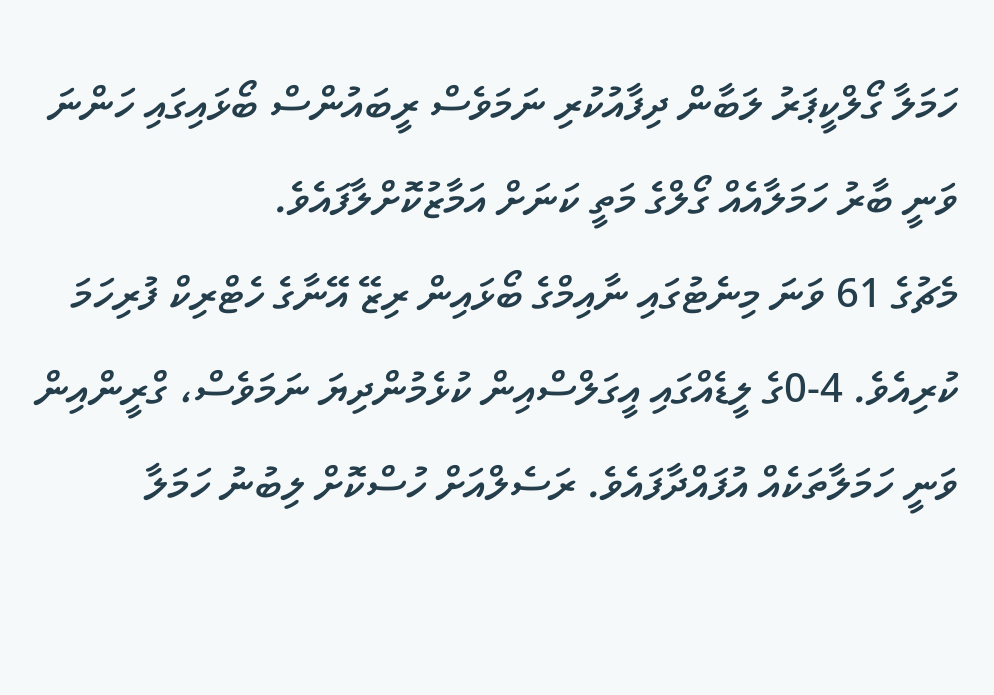ހަމަލާ ގޯލްކީޕަރު ލަބާން ދިފާއުކުރި ނަމަވެސް ރީބައުންސް ބޯޅައިގައި ހަންނަ ވަނީ ބާރު ހަމަލާއެއް ގޯލްގެ މަތީ ކަނަށް އަމާޒުކޮށްލާފައެވެ.
މެޗުގެ 61 ވަނަ މިނެޓުގައި ނާއިމްގެ ބޯޅައިން ރިޒޭ އޭނާގެ ހެޓްރިކް ފުރިހަމަ ކުރިއެވެ. 4-0ގެ ލީޑެއްގައި އީގަލްސްއިން ކުޅެމުންދިޔަ ނަމަވެސް، ގްރީންއިން ވަނީ ހަމަލާތަކެއް އުފައްދާފައެވެ. ރަސެލްއަށް ހުސްކޮށް ލިބުނު ހަމަލާ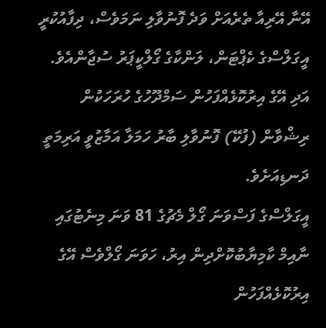އޭނާ އޭރިއާ ތެރެއަށް ވަދެ ފޮނުވާލި ނަމަވެސް، ދިފާއުކުރީ އީގަލްސްގެ ކެޕްޓަން، ލަންކާގެ ގޯލްކީޕަރު ސުޖާންއެވެ. އަދި އޭގެ އިރުކޮޅެއްފަހުން ސަމްދޫހުގެ ހުރަހަކުން ރިޝްވާން (ފުކޭ) ފޮނުވާލި ބާރު ހަމަލާ އަމާޒުވީ އަރިމަތީ ދަނޑިއަށެވެ.
އީގަލްސްގެ ފަސްވަނަ ގޯލް މެޗުގެ 81 ވަނަ މިނެޓުގައި ނާއިމް ކާމިޔާބުކޮށްދިން އިރު، ހަވަނަ ގޯލްވެސް އޭގެ އިރުކޮޅެއްފަހުން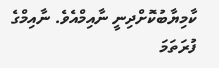ކާމިޔާބުކޮށްދިނީ ނާއިމްއެވެ. ނާއިމްގެ ފުރަތަމަ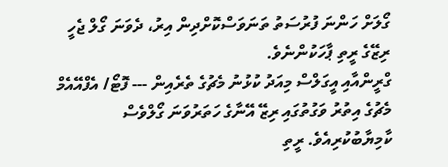ގޯލަށް ހަންނަ ފުރުސަތު ތަނަވަސްކޮށްދިން އިރު، ދެވަނަ ގޯލް ޖެހީ ރިޒޭގެ ރީތި ޕާހަކުންނެވެ.
ގްރީންއާއި އީގަލްސް މިއަދު ކުޅުނު މެޗުގެ ތެރެއިން --- ފޮޓޯ/ އެފްއޭއެމް
މެޗުގެ އިތުރު ވަގުތުގައި ރިޒޭ އޭނާގެ ހަތަރުވަނަ ގޯލްވެސް ކާމިޔާބުކުރިއެވެ. ރީތި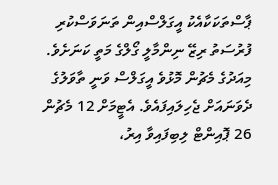ޕާސްތަކަކާއެކު އީގަލްސްއިން ތަނަވަސްކުރި ފުރުސަތު ރިޒޭ ނިންމާލީ ގޯލްގެ މަތީ ކަނަށެވެ.
މިއަދުގެ މެޗުން މޮޅުވެ އީގަލްސް ވަނީ ތާވަލުގެ ދެވަނައަށް ޖެހިލައިފައެވެ. އެޓީމަށް 12 މެޗުން 26 ޕޮއިންޓް ލިބިފައިވާ އިރު،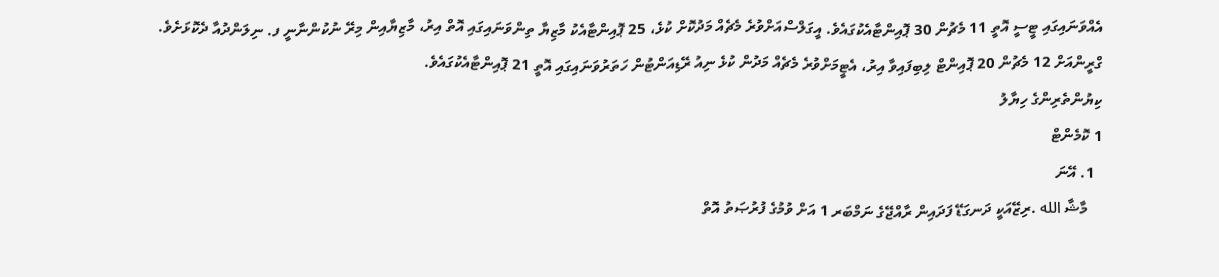އެއްވަނައިގައި ޓީސީ އޮތީ 11 މެޗުން 30 ޕޮއިންޓާއެކުގައެވެ. އީގަލްސްއަށްވުރެ މެޗެއް މަދުކޮށް ކުޅެ، 25 ޕޮއިންޓާއެކު މާޒިޔާ ތިންވަނައިގައި އޮތް އިރު، މާޒިޔާއިން މިރޭ ނުކުންނާނީ ފ. ނިލަންދުއާ ދެކޮޅަށެވެ.
ގްރީންއަށް 12 މެޗުން 20 ޕޮއިންޓް ލިބިފައިވާ އިރު، އެޓީމަށްވުރެ މެޗެއް މަދުން ކުޅެ ނިއު ރޭޑިއަންޓުން ހަތަރުވަނައިގައި އޮތީ 21 ޕޮއިންޓާއެކުގައެވެ.
ކިޔުންތެރިންގެ ހިޔާލު
1 ކޮމެންޓް
  1. އޭނަ
    މާޝާ الله .ރިޒޭއަކީ ދަނގަޑޭ ފަދައިން ރާއްޖޭގެ ނަމްބަރ 1 އަށް ވުމުގެ ފުރުޞަތު އޮތް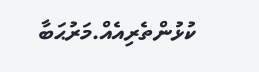ކުޅުންތެރިއެއް.މަރުޙަބާ